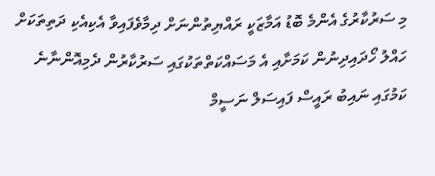މި ސަރުކާރުގެ އެންމެ ބޮޑު އަމާޒަކީ ރައްޔިތުންނަށް ދިމާވެފައިވާ އެކިއެކި ދަތިތަކަށް ހައްލު ހޯދައިދިނުން ކަމަށާއި އެ މަސައްކަތްތަކުގައި ސަރުކާރުން ދެމިއޮންނާނެ ކަމުގައި ނައިބު ރައީސް ފައިސަލް ނަސީމް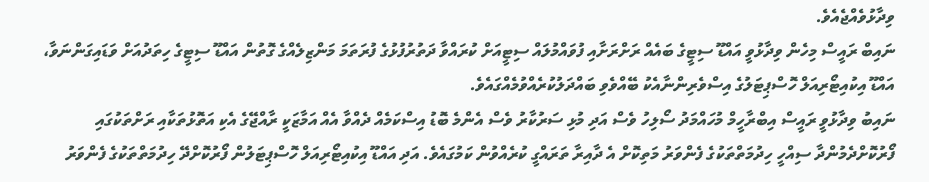ވިދާޅުވެއްޖެއެވެ.
ނައިބް ރައީސް މިހެން ވިދާޅުވީ އައްޑޫ ސިޓީގެ ބައެއް ރަށްރަށާއި ފުވައްމުލައް ސިޓީއަށް ކުރައްވާ ދަތުރުފުޅުގެ ފުރަތަމަ މަންޒިލެއްގެ ގޮތުން އައްޑޫ ސިޓީގެ ހިތަދުއަށް ވަޑައިގަންނަވާ، އައްޑޫ އިކުއިޓޯރިއަލް ހޮސްޕިޓަލުގެ އިސްވެރިންނާއެކު ބޭއްވެވި ބައްދަލުކުރެއްވުމެއްގައެވެ.
ނައިބު ވިދާޅުވީ ރައީސް އިބްރާހީމް މުހައްމަދު ސޯލިހު ވެސް އަދި މުޅި ސަރުކާރު ވެސް އެންމެ ބޮޑު އިސްކަމެއް ދެއްވާ އެއް އަމާޒަކީ ރާއްޖޭގެ އެކި އަތޮޅުތަކާއި ރަށްތަކުގައި ފޯރުކޮށްދެމުންދާ ސިއްހީ ހިދުމަތްތަކުގެ ފެންވަރު މަތިކޮށް އެ ދާއިރާ ތަރައްގީ ކުރެއްވުން ކަމުގައެވެ. އަދި އައްޑޫ އިކުއިޓޯރިއަލް ހޮސްޕިޓަލުން ފޯރުކޮށްދޭ ހިދުމަތްތަކުގެ ފެންވަރު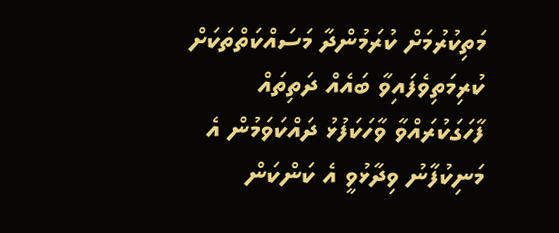މަތިކުރުމަށް ކުރަމުންދާ މަސައްކަތްތަކަށް ކުރިމަތިވެފައިވާ ބައެއް ދަތިތައް ފާހަގަކުރައްވާ ވާހަކަފުޅު ދައްކަވަމުން އެ މަނިކުފާނު ވިދާޅުވީ އެ ކަންކަން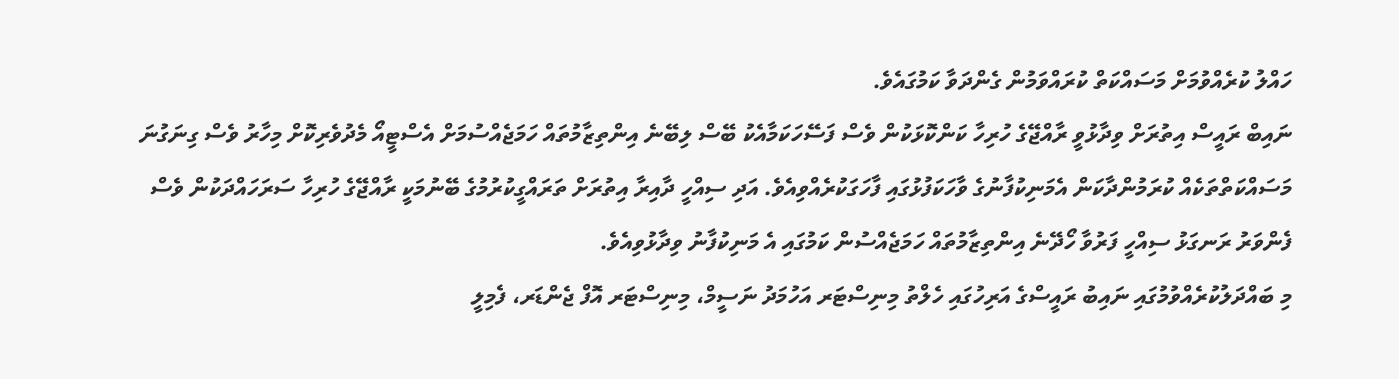ހައްލު ކުރެއްވުމަށް މަސައްކަތް ކުރައްވަމުން ގެންދަވާ ކަމުގައެވެ.
ނައިބް ރައީސް އިތުރަށް ވިދާޅުވީ ރާއްޖޭގެ ހުރިހާ ކަންކޮޅަކުން ވެސް ފަސޭހަކަމާއެކު ބޭސް ލިބޭނެ އިންތިޒާމުތައް ހަމަޖެއްސުމަށް އެސްޓީއޯ މެދުވެރިކޮށް މިހާރު ވެސް ގިނަގުނަ މަސައްކަތްތަކެއް ކުރަމުންދާކަން އެމަނިކުފާނުގެ ވާހަކަފުޅުގައި ފާހަގަކުރެއްވިއެވެ. އަދި ސިއްހީ ދާއިރާ އިތުރަށް ތަރައްގީކުރުމުގެ ބޭނުމަކީ ރާއްޖޭގެ ހުރިހާ ސަރަހައްދަކުން ވެސް ފެންވަރު ރަނގަޅު ސިއްހީ ފަރުވާ ހޯދޭނެ އިންތިޒާމުތައް ހަމަޖެއްސުން ކަމުގައި އެ މަނިކުފާނު ވިދާޅުވިއެވެ.
މި ބައްދަލުކުރެއްވުމުގައި ނައިބު ރައީސްގެ އަރިހުގައި ހެލްތު މިނިސްޓަރ އަހުމަދު ނަސީމް، މިނިސްޓަރ އޮފް ޖެންޑަރ، ފެމިލީ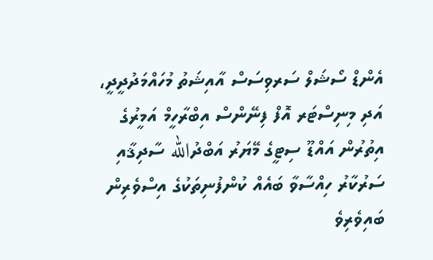އެންޑް ސޯޝަލް ސަރވިސަސް އާއިޝަތު މުހައްމަދުދީދީ، އަދި މިނިސްޓަރ އޮފް ފިނޭންސް އިބްރާހީމް އަމީރުގެ އިތުރުން އައްޑޫ ސިޓީގެ މޭޔަރު އަބްދުالله ސާދިޤާއި ސަރުކާރު ހިއްސާވާ ބައެއް ކުންފުނިތަކުގެ އިސްވެރިން ބައިވެރިވެ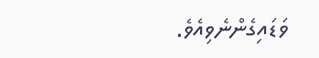ވަޑައިގެންނެވިއެވެ.